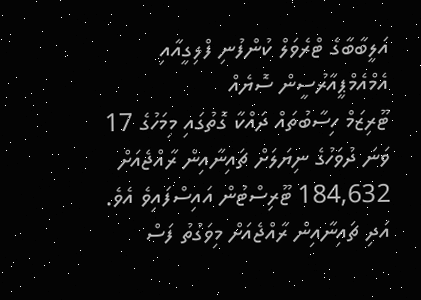އަލީބާބާގެ ޓްރެވަލް ކުންފުނި ފްލިގީއާއި އެމްއެމްޕީއާރުސީން ސޮޔެއް
ޓޫރިޒަމް ހިސާބުތައް ދައްކާ ގޮތުގައި މިމަހުގެ 17 ވަނަ ދުވަހުގެ ނިޔަލަށް ޗައިނާއިން ރާއްޖެއަށް 184,632 ޓޫރިސްޓުން އައިސްފައިވެ އެވެ. އަދި ޗައިނާއިން ރާއްޖެއަށް މިވަގުތު ފަސް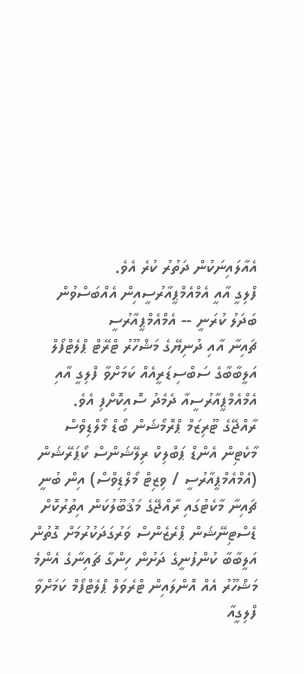އެއާލައިނަކުން ދަތުރު ކުރެ އެވެ.
ފްލިގީ އާއީ އެމްއެމްޕީއާރުސީއިން އެއްބަސްވުން ބަދަލު ކުރަނީ -- އެމްއެމްޕީއާރުސީ
ޗައިނާ އާއި ދުނިޔޭގެ މަޝްހޫރު ޓްރޭޓް ޕްލެޓްފޯލް އަލީބާބާގެ ސަބްސިޑަރީއެއް ކަމަށްވާ ފްލިގީ އާއި އެމްއެމްޕީއާރުސީއާ ދެމެދު ސޮއިކޮށްފި އެވެ.
ރާއްޖޭގެ ޓޫރިޒަމް ޕްރޮމޯޝަން ބޯޑް މޯލްޑިވްސް މާކެޓިން އެންޑް ޕަބްލިކް ރިލޭޝަންސް ކޯޕަރޭޝަން (އެމްއެމްޕީއާރުސީ / ވިޒިޓް މޯލްޑިވްސް) އިން ބުނީ ޗައިނާ މާކެޓުގައި ރާއްޖޭގެ މަޤުބޫލުކަން އިތުރުކޮށް ޑެސްޓިނޭޝަން ޕްރެޒެންސް ވަރުގަދަކުރުމަށް ގޮތުން އަލީބާބާ ކުންފުނީގެ ދަށުން ހިންގާ ޗައިނާގެ އެންމެ މަޝްހޫރު އެއް އޮންލައިން ޓްރެވަލް ޕްލެޓްފޯމް ކަމަށްވާ ފްލިގީއާ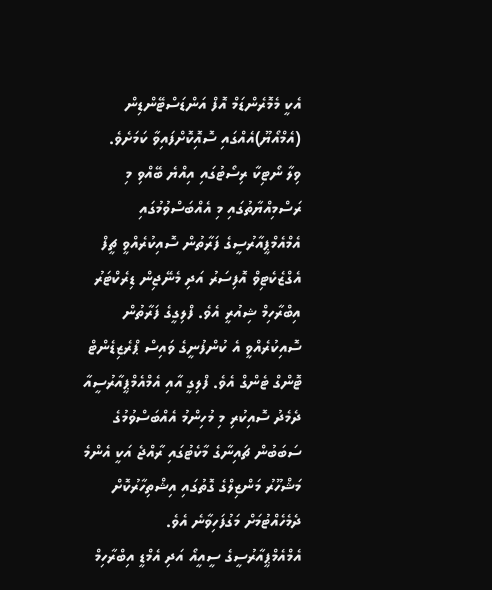އެކީ މެމޮރެންޑަމް އޮފް އަންޑަސްޓޭންޑިން (އެމްއޯޔޫ)އެއްގައި ސޮއޮިކޮށްފައިވާ ކަމަށެވެ.
ވިލާ ނޯޓިކާ ރިސޯޓުގައި އިއްޔެ ބޭއްވި މި ރަސްމިއްޔާތުގައި މި އެއްބަސްވުމުގައި އެމްއެމްޕީއާރުސީގެ ފަރާތުން ސޮއިކުރެއްވީ ޗީފް އެގްޒެކެޓިވް އޮފިސަރު އަދި މެނޭޖިން ޑިރެކްޓަރު އިބްރާހިމް ޝިއުރީ އެވެ. ފްލިގީގެ ފަރާތުން ސޮއިކުރެއްވީ އެ ކުންފުނީގެ ވައިސް ޕްރެޒިޑެންޓް ޓޮންގް ޓެންގް އެވެ. ފްލިގީ އާއި އެމްއެމްޕީއާރުސީއާ ދެމެދު ސޮއިކުރި މި މުހިންމު އެއްބަސްވުމުގެ ސަބަބުން ޗައިނާގެ މާކެޓުގައި ރާއްޖެ އަކީ އެންމެ މަޝްހޫރު މަންޒިލްގެ ގޮތުގައި އިޝްތިހާރުކޮށް ދެމެހެއްޓުމަށް މަގުފަހިވާނެ އެވެ.
އެމްއެމްޕީއާރުސީގެ ސީއީއޯ އަދި އެމްޑީ އިބްރާހިމް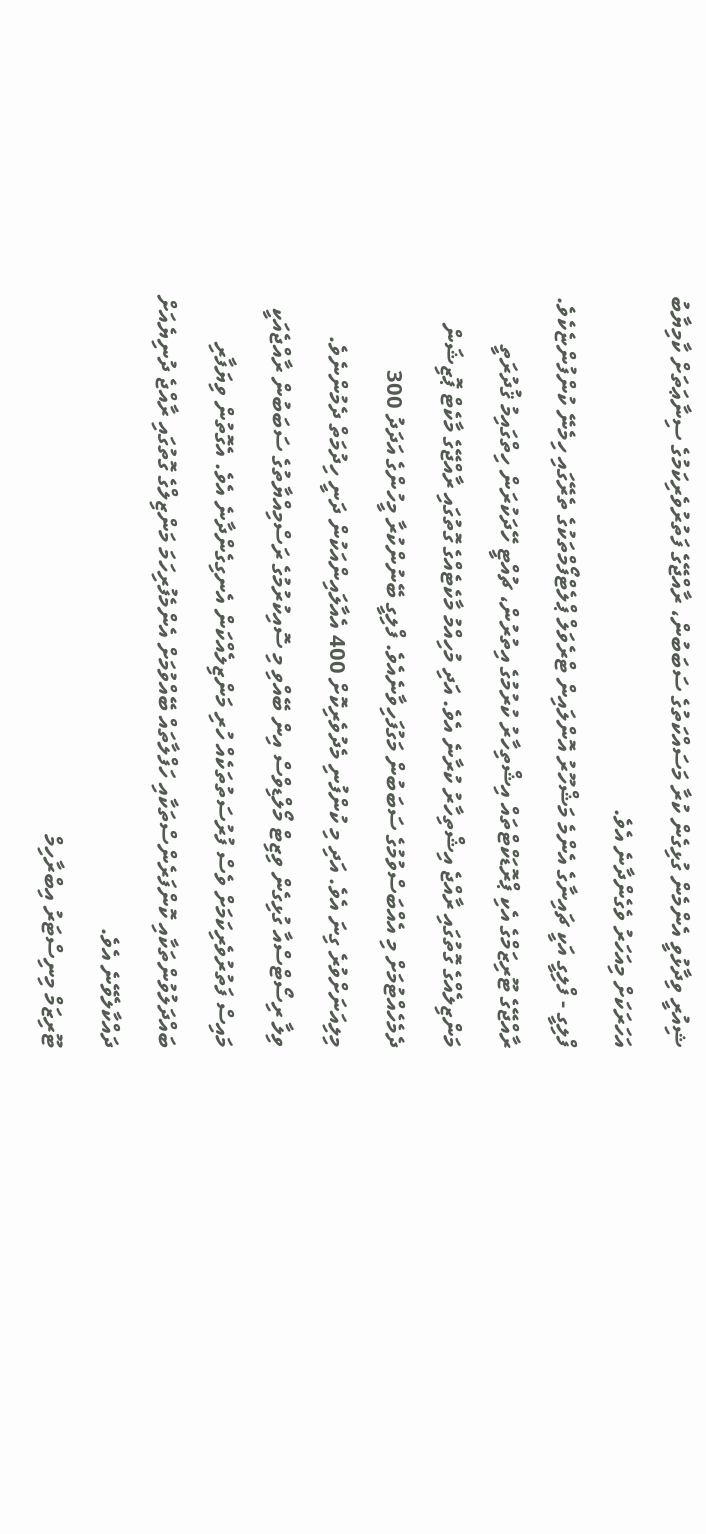ޝިއުރީ ވިދާޅުވީ އެންމެން ގުޅިގެން ކުރާ މަސައްކަތުގެ ސަބަބުން، ރާއްޖޭގެ ފަތުރުވެރިކަމުގެ ސިނާޢަތަށް ކާމިޔާބު އަހަރަކަށް މިއަހަރު ވެގެންދާނެ އެވެ.
ފްލިގީ - ފްލިގީ އަކީ ޗައިނާގެ އެންމެ މަޝްހޫރު އޮންލައިން ޓްރެވަލް ޕްލެޓްފޯމްތަކުގެ ތެރޭގައި ހިމެނޭ ކުންފުންޏެކެވެ. ރާއްޖޭގެ ޓޫރިޒަމްގެ އެކި ޕްރޮޑަކްޓްތައް އިޝްތިހާރު ކުރުމުގެ އިތުރުން، ޗުއްޓީ ހޭދަކުރަން ހިތްގައިމު ޤުދުރަތީ މަންޒިލެއްގެ ގޮތުގައި ރާއްޖެ އިޝްތިހާރު ކުރާނެ އެވެ. އަދި މުހިއްމު މާކެޓެއްގެ ގޮތުގައި ރާއްޖޭގެ މާކެޓް ޕޮޒިޝަން ދެމެހެއްޓުމަށް މި އެއްބަސްވުމުގެ ސަބަބުން މަގުފަހިވާނެއެވެ. ފްލިގީ ބޭނުންކުރާ މީހުންގެ އަދަދު 300 މިލިއަނަށްވުރެ ގިނަ އެވެ. އަދި މި ކުންފުނި މެދުވެރިކޮށް 400 އެއާލައިންއަކުން ދަނީ ހިދުމަތް ދެމުންނެވެ.
ވިލާ ރިސޯޓްސްއާ ގުޅިގެން ވިޒިޓް މޯލްޑިވްސް އިން ބޭއްވި މި ސޮއިކުރުމުގެ ރަސްމިއްޔާތުގެ ސަބަބުން ރާއްޖެއަކީ މައިސް ފަތުރުވެރިކަމަށް ވެސް ފުރުސަތުތަކެއް ހުރި މަންޒިލެއްކަން އެނގިގެންދާނެ އެވެ. އެގޮތުން ވިޔަފާރި ބައްދަލުވުންތަކާއި ކޮންފަރެންސްތަކާއި ހަފްލާތައް ބޭއްވުމަށް އެންމެފުރިހަމަ މަންޒިލްގެ ގޮތުގައި ރާއްޖެ ދުނިޔެއަށް ދައްކާލެވޭނެ އެވެ.
ޓޫރިޒަމް މިނިސްޓަރު އިބްރާހިމް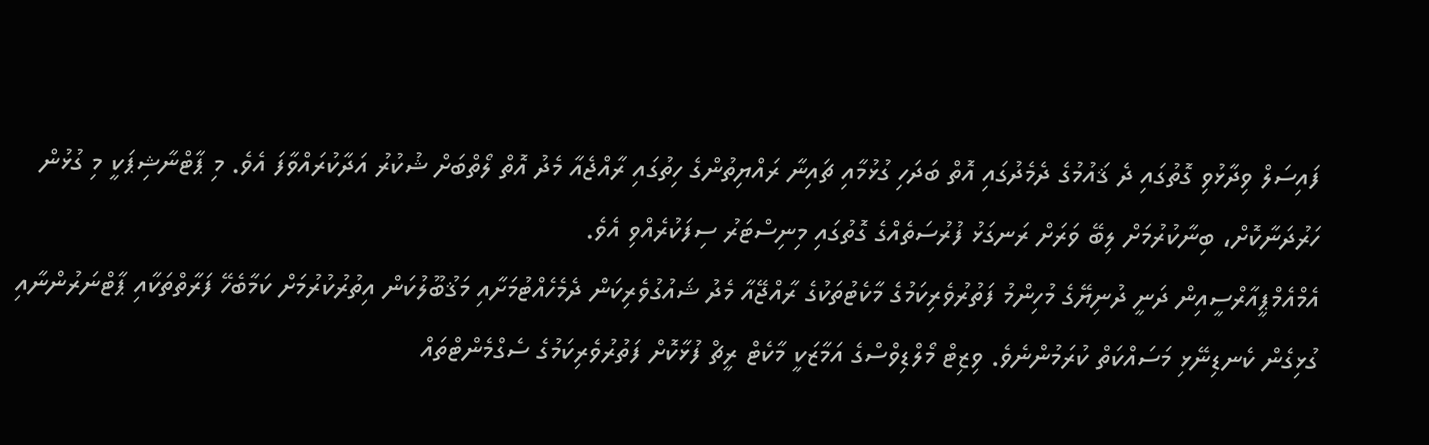ފައިސަލް ވިދާޅުވި ގޮތުގައި ދެ ޤައުމުގެ ދެމެދުގައި އޮތް ބަދަހި ގުޅުމާއި ޗައިނާ ރައްޔިތުންގެ ހިތުގައި ރާއްޖެއާ މެދު އޮތް ލޯތްބަށް ޝުކުރު އަދާކުރައްވާފަ އެވެ. މި ޕާޓްނާޝިޕަކީ މި ގުޅުން ހަރުދަނާކޮށް، ބިނާކުރުމަށް ލިބޭ ވަރަށް ރަނގަޅު ފުރުސަތެއްގެ ގޮތުގައި މިނިސްޓަރު ސިފަކުރެއްވި އެވެ.
އެމްއެމްޕީއާރްސީއިން ދަނީ ދުނިޔޭގެ މުހިންމު ފަތުރުވެރިކަމުގެ މާކެޓުތަކުގެ ރާއްޖޭއާ މެދު ޝައުގުވެރިކަން ދެމެހެއްޓުމަށާއި މަޤުބޫލުކަން އިތުރުކުރުމަށް ކަމާބެހޭ ފަރާތްތަކާއި ޕާޓްނަރުންނާއި ގުޅިގެން ކެނޑިނޭޅި މަސައްކަތް ކުރަމުންނެވެ. ވިޒިޓް މޯލްޑިވްސްގެ އަމާޒަކީ މާކެޓް ރީޗް ފުޅާކޮށް ފަތުރުވެރިކަމުގެ ސެގްމެންޓްތައް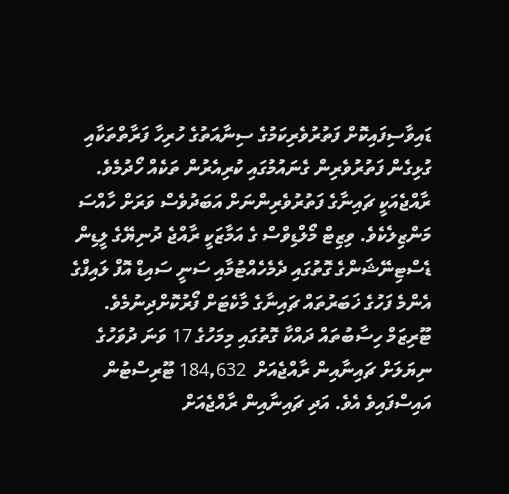ޑައިވާސިފައިކޮށް ފަތުރުވެރިކަމުގެ ސިނާއަތުގެ ހުރިހާ ފަރާތްތަކާއި ގުޅިގެން ފަތުރުވެރިން ގެނައުމުގައި ކުރިއެރުން ތަކެއް ހޯދުމެވެ.
ރާއްޖެއަކީ ޗައިނާގެ ފަތުރުވެރިންނަށް އަބަދުވެސް ވަރަށް ހާއްސަ މަންޒިލެކެވެ. ވިޒިޓް މޯލްޑިވްސް ގެ އަމާޒަކީ ރާއްޖެ ދުނިޔޭގެ ލީޑިން ޑެސްޓިނޭޝަންގެ ގޮތުގައި ދެމެހެއްޓުމާއި ސަނީ ސައިޑް އޮފް ލައިފްގެ އެންމެ ފަހުގެ ޚަބަރުތައް ޗައިނާގެ މާކެޓަށް ފޯރުކޮށްދިނުމެވެ.
ޓޫރިޒަމް ހިސާބުތައް ދައްކާ ގޮތުގައި މިމަހުގެ 17 ވަނަ ދުވަހުގެ ނިޔަލަށް ޗައިނާއިން ރާއްޖެއަށް  184,632 ޓޫރިސްޓުން އައިސްފައިވެ އެވެ. އަދި ޗައިނާއިން ރާއްޖެއަށް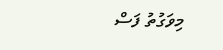މިވަގުތު ފަސް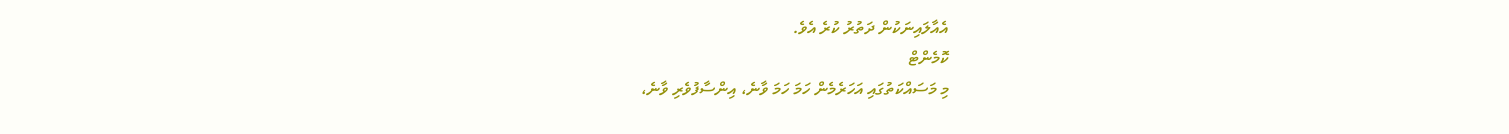އެއާލައިނަކުން ދަތުރު ކުރެ އެވެ.
ކޮމެންޓް
މި މަސައްކަތުގައި އަހަރެމެން ހަމަ ހަމަ ވާނެ، އިންސާފުވެރި ވާނެ،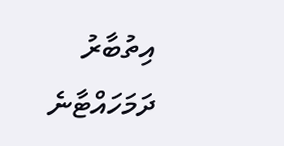އިތުބާރު ދަމަހައްޓާނެ